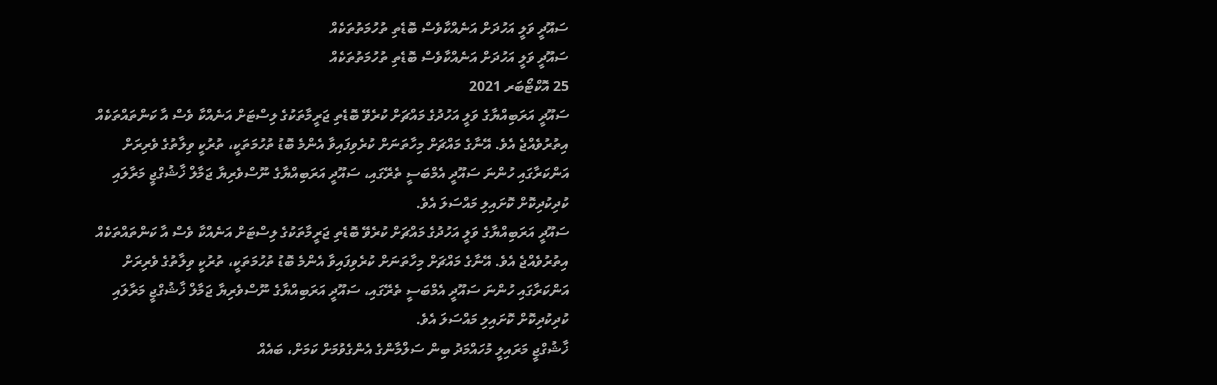ސައޫދީ ވަލީ އަހުދަށް އަނެއްކާވެސް ބޮޑެތި ތުހުމަތުތަކެއް
ސައޫދީ ވަލީ އަހުދަށް އަނެއްކާވެސް ބޮޑެތި ތުހުމަތުތަކެއް
25 އޮކްޓޯބަރ 2021
ސައޫދީ އަރަބިއްޔާގެ ވަލީ އަހުދުގެ މައްޗަށް ކުރެވޭ ބޮޑެތި ޖަރީމާތަކުގެ ލިސްޓަށް އަނެއްކާ ވެސް އާ ކަންތައްތަކެއް އިތުރުވެއްޖެ އެވެ. އޭނާގެ މައްޗަށް މިހާތަނަށް ކުރެވިފައިވާ އެންމެ ބޮޑު ތުހުމަތަކީ، ތުރުކީ ވިލާތުގެ ވެރިރަށް އަންކަރާގައި ހުންނަ ސައޫދީ އެމްބަސީ ތެރޭގައި، ސައޫދީ އަރަބިއްޔާގެ ނޫސްވެރިޔާ ޖަމާލް ޚާޝުގްޖީ މަރާލައި ކުދިކުދިކޮށް ކޮށައިލި މައްސަލަ އެވެ.
ސައޫދީ އަރަބިއްޔާގެ ވަލީ އަހުދުގެ މައްޗަށް ކުރެވޭ ބޮޑެތި ޖަރީމާތަކުގެ ލިސްޓަށް އަނެއްކާ ވެސް އާ ކަންތައްތަކެއް އިތުރުވެއްޖެ އެވެ. އޭނާގެ މައްޗަށް މިހާތަނަށް ކުރެވިފައިވާ އެންމެ ބޮޑު ތުހުމަތަކީ، ތުރުކީ ވިލާތުގެ ވެރިރަށް އަންކަރާގައި ހުންނަ ސައޫދީ އެމްބަސީ ތެރޭގައި، ސައޫދީ އަރަބިއްޔާގެ ނޫސްވެރިޔާ ޖަމާލް ޚާޝުގްޖީ މަރާލައި ކުދިކުދިކޮށް ކޮށައިލި މައްސަލަ އެވެ.
ޚާޝުގްޖީ މަރައިލީ މުހައްމަދު ބިން ސަލްމާންގެ އެންގެވުމަށް ކަމަށް، ބައެއް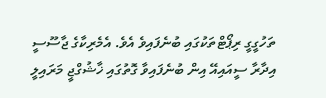ތަހުގީގީ ރިޕޯޓްތަކުގައި ބުނެފައިވެ އެވެ. އެމެރިކާގެ ޖާސޫސީ އިދާރާ ސީއައިއޭ އިން ބުނެފައިވާ ގޮތުގައި ޚާޝުގްޖީ މަރައިލީ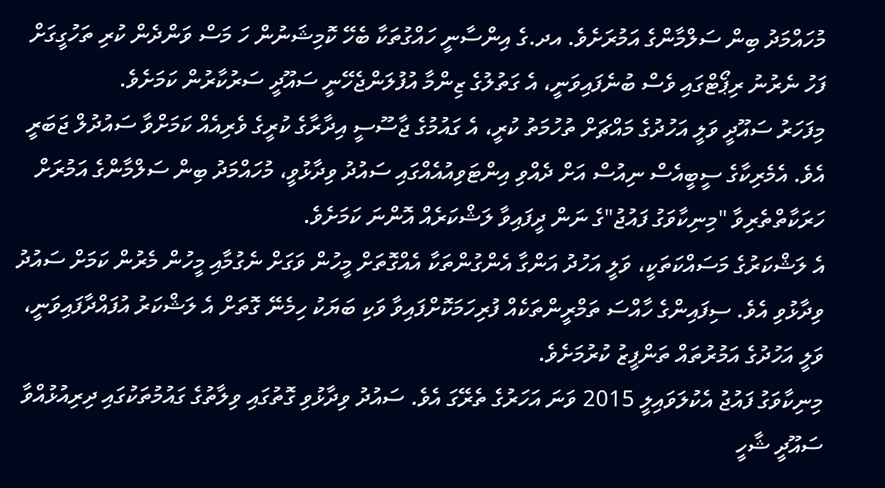މުހައްމަދު ބިން ސަލްމާންގެ އަމުރަށެވެ. އދ.ގެ އިންސާނީ ހައްގުތަކާ ބެހޭ ކޮމިޝަނުން ހަ މަސް ވަންދެން ކުރި ތަހުގީގަށް ފަހު ނެރުނު ރިޕޯޓްގައި ވެސް ބުނެފައިވަނީ، އެ ގަތުލުގެ ޒިންމާ އުފުލަންޖެހޭނީ ސައޫދީ ސަރުކާރުން ކަމަށެވެ.
މިފަހަރު ސައޫދީ ވަލީ އަހުދުގެ މައްޗަށް ތުހުމަތު ކުރީ، އެ ގައުމުގެ ޖާސޫސީ އިދާރާގެ ކުރީގެ ވެރިއެއް ކަމަށްވާ ސައުދުލް ޖަބަރީ އެވެ. އެމެރިކާގެ ސީބީއެސް ނިއުސް އަށް ދެއްވި އިންޓަވިއުއެއްގައި ސައުދު ވިދާޅުވީ، މުހައްމަދު ބިން ސަލްމާންގެ އަމުރަށް ހަރަކާތްތެރިވާ "މިނިކާވަގު ފައުޖު"ގެ ނަން ދީފައިވާ ލަޝްކަރެއް އޮންނަ ކަމަށެވެ.
އެ ލަޝްކަރުގެ މަސައްކަތަކީ، ވަލީ އަހުދު އަންގާ އެންގުންތަކާ އެއްގޮތަށް މީހުން ވަގަށް ނެގުމާއި މީހުން މެރުން ކަމަށް ސައުދު ވިދާޅުވި އެވެ. ސިފައިންގެ ހާއްސަ ތަމްރީންތަކެއް ފުރިހަމަކޮށްފައިވާ ވަކި ބަޔަކު ހިމެނޭ ގޮތަށް އެ ލަޝްކަރު އުފައްދާފައިވަނީ، ވަލީ އަހުދުގެ އަމުރުތައް ތަންފީޒު ކުރުމަށެވެ.
މިނިކާވަގު ފައުޖު އެކުލަވައިލީ 2015 ވަނަ އަހަރުގެ ތެރޭގަ އެވެ. ސައުދު ވިދާޅުވި ގޮތުގައި ވިލާތުގެ ގައުމުތަކުގައި ދިރިއުޅުއްވާ ސައޫދީ ޝާހީ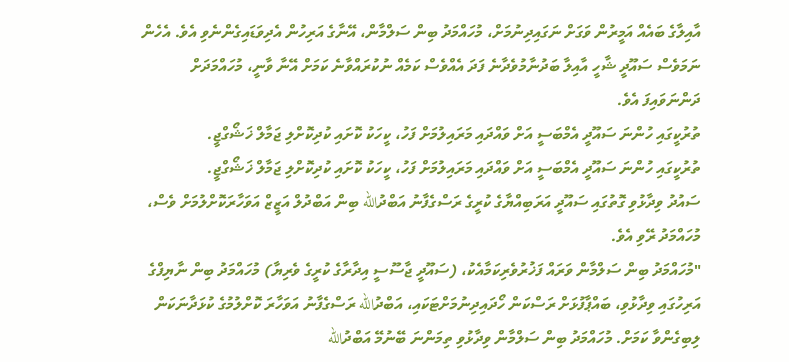އާއިލާގެ ބައެއް އަމީރުން ވަގަށް ނަގައިދިނުމަށް، މުހައްމަދު ބިން ސަލްމާން، އޭނާގެ އަރިހުން އެދިވަޑައިގެންނެވި އެވެ. އެހެން ނަމަވެސް ސައޫދީ ޝާހީ އާއިލާ ބަދުނާމުވެދާނެ ފަދަ އެއްވެސް ކަމެއް ނުކުރައްވާނެ ކަމަށް އޭނާ ވާނީ، މުހައްމަދަށް ދަންނަވައިފަ އެވެ.
ތުރުކީގައި ހުންނަ ސައޫދީ އެމްބަސީ އަށް ވައްދައި މަރައިލުމަށް ފަހު، ކީހަކު ކޮށައި ކުދިކޮށްލި ޖަމާލް ޚަޝޯގްޖީ.
ތުރުކީގައި ހުންނަ ސައޫދީ އެމްބަސީ އަށް ވައްދައި މަރައިލުމަށް ފަހު، ކީހަކު ކޮށައި ކުދިކޮށްލި ޖަމާލް ޚަޝޯގްޖީ.
ސައުދު ވިދާޅުވި ގޮތުގައި ސައޫދީ އަރަބިއްޔާގެ ކުރީގެ ރަސްގެފާނު އަބްދުالله ބިން އަބްދުލް އަޒީޒް އަވަހާރަކޮށްލުމަށް ވެސް، މުހައްމަދު ރޭވި އެވެ.
"މުހައްމަދު ބިން ސަލްމާން ވަރައް ފަޚުރުވެރިކަމާއެކު، (ސައޫދީ ޖާސޫސީ އިދާރާގެ ކުރީގެ ވެރިޔާ) މުހައްމަދު ބިން ނާޔިފްގެ އަރިހުގައި ވިދާޅުވި، ބައްޕާފުޅަށް ރަސްކަން ހޯދައިދިނުމަށްޓަކައި، އަބްދުالله ރަސްގެފާނު އަވަހާރަ ކޮށްލުމުގެ ކުޅަދާނަކަން ލިބިގެންވާ ކަމަށް. މުހައްމަދު ބިން ސަލްމާން ވިދާޅުވި ތިމަންނަ ބޭނުމޭ އަބްދުالله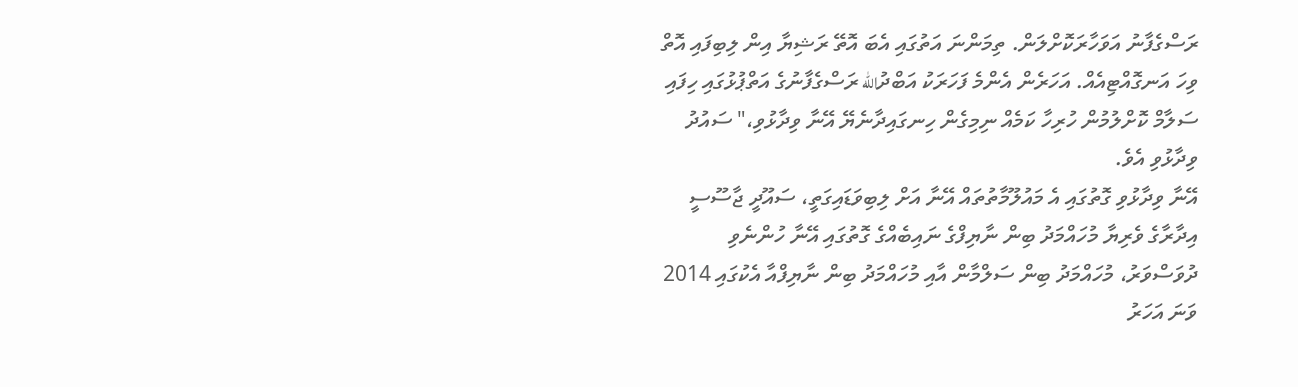ރަސްގެފާނު އަވަހާރަކޮށްލަން. ތިމަންނަ އަތުގައި އެބަ އޮތޭ ރަޝިޔާ އިން ލިބިފައި އޮތް ވިހަ އަނގޮއްޓިއެއް. އަހަރެން އެންމެ ފަހަރަކު އަބްދުالله ރަސްގެފާނުގެ އަތްޕުޅުގައި ހިފައި ސަލާމް ކޮށްލުމުން ހުރިހާ ކަމެއް ނިމިގެން ހިނގައިދާނެޔޭ އޭނާ ވިދާޅުވި،" ސައުދު ވިދާޅުވި އެވެ.
އޭނާ ވިދާޅުވި ގޮތުގައި އެ މައުލޫމާތުތައް އޭނާ އަށް ލިބިވަޑައިގަތީ، ސައޫދީ ޖާސޫސީ އިދާރާގެ ވެރިޔާ މުހައްމަދު ބިން ނާޔިފްގެ ނައިބެއްގެ ގޮތުގައި އޭނާ ހުންނެވި ދުވަސްވަރު، މުހައްމަދު ބިން ސަލްމާން އާއި މުހައްމަދު ބިން ނާޔިފްއާ އެކުގައި 2014 ވަނަ އަހަރު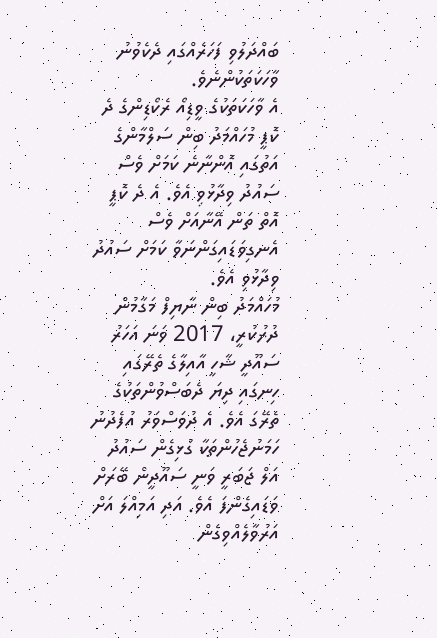ބައްދަލުވި ފަހަރެއްގައި ދެކެވުނު ވާހަކަތަކުންނެވެ.
އެ ވާހަކަތަކުގެ ވީޑިއޯ ރެކޯޑިންގެ ދެ ކޮޕީ މުހައްމަދު ބިން ސަލްމާންގެ އަތުގައި އޮންނާނެ ކަމަށް ވެސް ސައުދު ވިދާޅުވި އެވެ. އެ ދެ ކޮޕީ އޮތް ތަން އޭނާއަށް ވެސް އެނގިވަޑައިގަންނަވާ ކަމަށް ސައުދު ވިދާޅުވި އެވެ.
މުހައްމަދު ބިން ނާޔިފް މަގާމުން ދުރުކުރީ، 2017 ވަނަ އަހަރު ސައޫދީ ޝާހީ އާއިލާގެ ތެރޭގައި ހިނގައި ދިޔަ ދެބަސްވުންތަކުގެ ތެރޭގަ އެވެ. އެ ދުވަސްވަރު އުފެދުނު ހަމަނުޖެހުންތަކާ ގުޅިގެން ސައުދު އަލް ޖަބަރީ ވަނީ ސައޫދީން ބޭރަށް ވަޑައިގެންފަ އެވެ. އަދި އަމިއްލަ އަށް އަރުވާލެއްވިގެން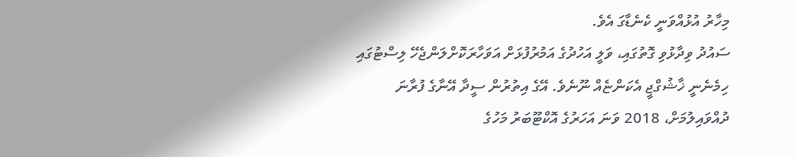މިހާރު އުޅުއްވަނީ ކެނެޑާގަ އެވެ.
ސައުދު ވިދާޅުވި ގޮތުގައި، ވަލީ އަހުދުގެ އަމުރުފުޅަށް އަވަހާރަކޮށްލަންޖެހޭ ލިސްޓުގައި ހިމެނެނީ ޚާޝުގްޖީ އެކަންޏެއް ނޫނެވެ. އޭގެ އިތުރުން ސީދާ އޭނާގެ ފުރާނަ ދުއްވައިލުމަށް، 2018 ވަނަ އަހަރުގެ އޮކްޓޫބަރު މަހުގެ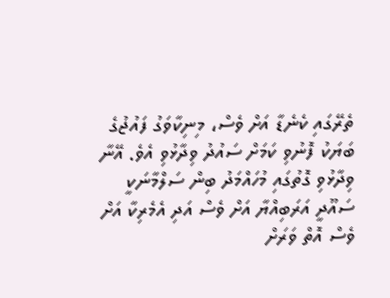ތެރޭގައި ކެނެޑާ އަށް ވެސް، މިނިކާވަގު ފައުޖުގެ ބަޔަކު ފޮނުވި ކަމަށް ސައުދު ވިދާޅުވި އެވެ. އޭނާ ވިދާޅުވި ގޮތުގައި މުހައްމަދު ބިން ސަލްމާނަކީ ސައޫދީ އަރަބިއްޔާ އަށް ވެސް އަދި އެމެރިކާ އަށް ވެސް އޮތް ވަރަށް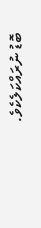ބޮޑު ނުރައްކަލެކެވެ.